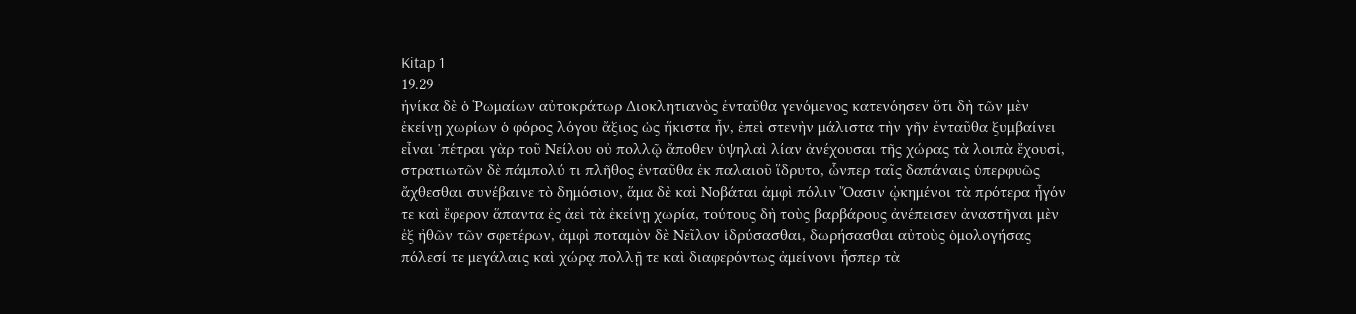Kitap 1
19.29
ἡνίκα δὲ ὁ Ῥωμαίων αὐτοκράτωρ Διοκλητιανὸς ἐνταῦθα γενόμενος κατενόησεν ὅτι δὴ τῶν μὲν ἐκείνῃ χωρίων ὁ φόρος λόγου ἄξιος ὡς ἥκιστα ἦν, ἐπεὶ στενὴν μάλιστα τὴν γῆν ἐνταῦθα ξυμβαίνει εἶναι ʽπέτραι γὰρ τοῦ Νείλου οὐ πολλῷ ἄποθεν ὑψηλαὶ λίαν ἀνέχουσαι τῆς χώρας τὰ λοιπὰ ἔχουσἰ, στρατιωτῶν δὲ πάμπολύ τι πλῆθος ἐνταῦθα ἐκ παλαιοῦ ἵδρυτο, ὧνπερ ταῖς δαπάναις ὑπερφυῶς ἄχθεσθαι συνέβαινε τὸ δημόσιον, ἅμα δὲ καὶ Νοβάται ἀμφὶ πόλιν Ὄασιν ᾠκημένοι τὰ πρότερα ἦγόν τε καὶ ἔφερον ἅπαντα ἐς ἀεὶ τὰ ἐκείνῃ χωρία, τούτους δὴ τοὺς βαρβάρους ἀνέπεισεν ἀναστῆναι μὲν ἐξ ἠθῶν τῶν σφετέρων, ἀμφὶ ποταμὸν δὲ Νεῖλον ἱδρύσασθαι, δωρήσασθαι αὐτοὺς ὁμολογήσας πόλεσί τε μεγάλαις καὶ χώρᾳ πολλῇ τε καὶ διαφερόντως ἀμείνονι ἧσπερ τὰ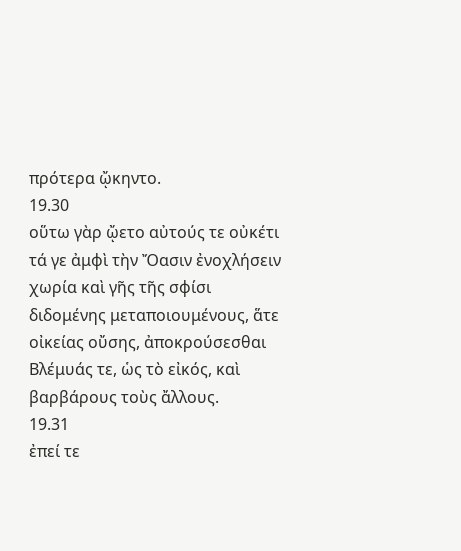πρότερα ᾤκηντο.
19.30
οὕτω γὰρ ᾤετο αὐτούς τε οὐκέτι τά γε ἀμφὶ τὴν Ὄασιν ἐνοχλήσειν χωρία καὶ γῆς τῆς σφίσι διδομένης μεταποιουμένους, ἅτε οἰκείας οὔσης, ἀποκρούσεσθαι Βλέμυάς τε, ὡς τὸ εἰκός, καὶ βαρβάρους τοὺς ἄλλους.
19.31
ἐπεί τε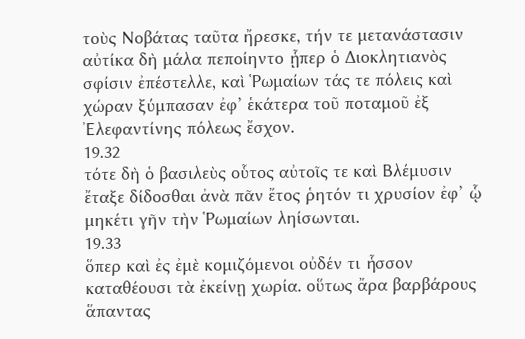τοὺς Νοβάτας ταῦτα ἤρεσκε, τήν τε μετανάστασιν αὐτίκα δὴ μάλα πεποίηντο ᾗπερ ὁ Διοκλητιανὸς σφίσιν ἐπέστελλε, καὶ Ῥωμαίων τάς τε πόλεις καὶ χώραν ξύμπασαν ἐφ’ ἑκάτερα τοῦ ποταμοῦ ἐξ Ἐλεφαντίνης πόλεως ἔσχον.
19.32
τότε δὴ ὁ βασιλεὺς οὗτος αὐτοῖς τε καὶ Βλέμυσιν ἔταξε δίδοσθαι ἀνὰ πᾶν ἔτος ῥητόν τι χρυσίον ἐφ’ ᾧ μηκέτι γῆν τὴν Ῥωμαίων ληίσωνται.
19.33
ὅπερ καὶ ἐς ἐμὲ κομιζόμενοι οὐδέν τι ἧσσον καταθέουσι τὰ ἐκείνῃ χωρία. οὕτως ἄρα βαρβάρους ἅπαντας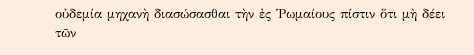οὐδεμία μηχανὴ διασώσασθαι τὴν ἐς Ῥωμαίους πίστιν ὅτι μὴ δέει τῶν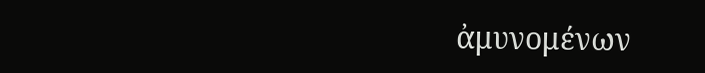ἀμυνομένων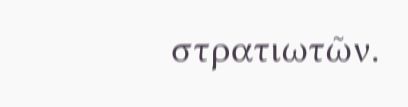στρατιωτῶν.